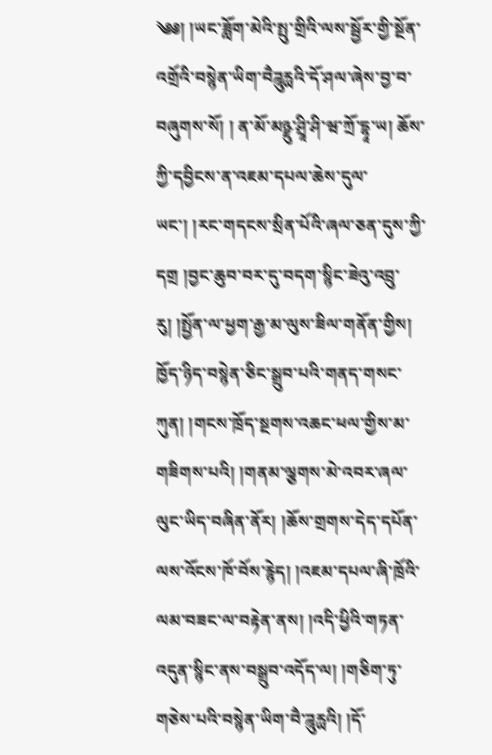༄༅། །ཡང་ཟློག་མེའི་སྤུ་གྲིའི་ལས་སྦྱོར་གྱི་སྔོན་འགྲོའི་བསྙེན་ཡིག་བཻཌཱུརྻའི་དོ་ཤལ་ཞེས་བྱ་བ་བཞུགས་སོ། ། ན་མོ་མཉྫུ་ཤྲཱི་ཤི་ཝ་ཀྲོ་དྷཱ་ཡ། ཆོས་ཀྱི་དབྱིངས་ན་འཇམ་དཔལ་ཆེས་དུལ་ཡང་། །རང་གདངས་སྲིན་པོའི་ཞལ་ཅན་དུས་ཀྱི་དགྲ །བྱང་ཆུབ་བར་དུ་བདག་སྙིང་ཟེའུ་འབྲུ་རུ། །སྤྱོན་ལ་ཕྱག་རྒྱ་མ་ལུས་ཟིལ་གནོན་གྱིས། ཁྱོད་ཉིད་བསྙེན་ཅིང་སྒྲུབ་པའི་གནད་གསང་ཀུན། །གངས་ཁྲོད་སྔགས་འཆང་ཕལ་གྱིས་མ་གཟིགས་པའི། །གནམ་ལྕགས་མེ་འབར་ཞལ་ལུང་ཡིད་བཞིན་ནོར། །ཆོས་གྲགས་དེད་དཔོན་ལས་འོངས་ཁོ་བོས་རྙེད། །འཇམ་དཔལ་ཞི་ཁྲོའི་ལམ་བཟང་ལ་བརྟེན་ནས། །འདི་ཕྱིའི་གཏན་འདུན་སྙིང་ནས་བསྒྲུབ་འདོད་ལ། །གཅིག་ཏུ་གཅེས་པའི་བསྙེན་ཡིག་བཻ་ཌཱུརྻའི། །དོ་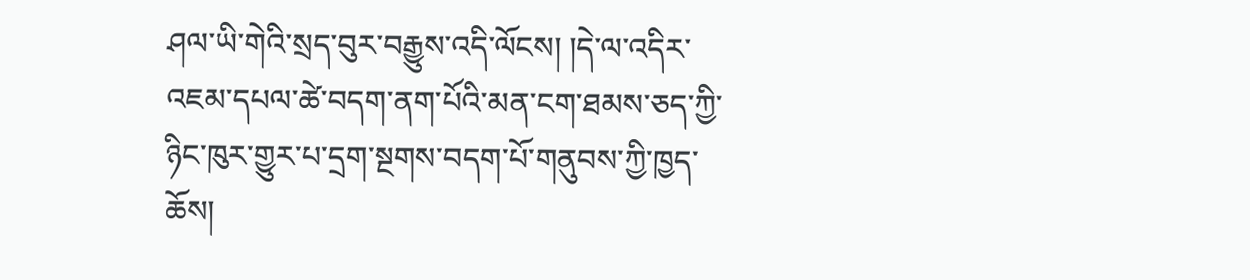ཤལ་ཡི་གེའི་སྲད་བུར་བརྒྱུས་འདི་ལོངས། །དེ་ལ་འདིར་འཇམ་དཔལ་ཚེ་བདག་ནག་པོའི་མན་ངག་ཐམས་ཅད་ཀྱི་ཉིང་ཁུར་གྱུར་པ་དྲག་སྔགས་བདག་པོ་གནུབས་ཀྱི་ཁྱད་ཆོས།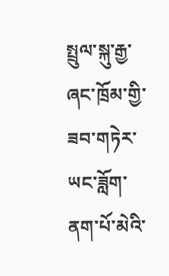སྤྲུལ་སྐུ་རྒྱ་ཞང་ཁྲོམ་གྱི་ཟབ་གཏེར་ཡང་ཟློག་ནག་པོ་མེའི་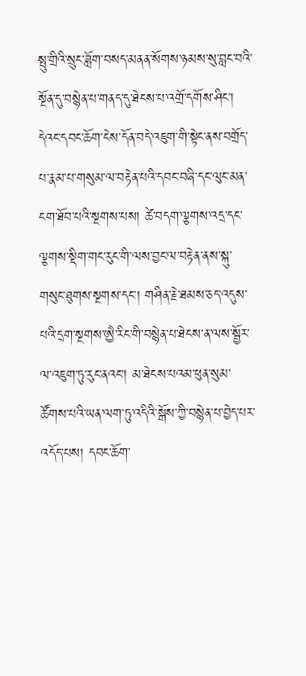སྤུ་གྲིའི་སྲུང་ཟློག་བསད་མནན་སོགས་ཉམས་སུ་བླང་བའི་སྔོན་དུ་བསྙེན་པ་གནད་དུ་ཐེངས་པ་འགྲོ་དགོས་ཤིང་། དེའང་དབང་ཆོག་ངེས་དོན་བདེ་འཇུག་གི་སྟེང་ནས་བགྲོད་པ་རྣམ་པ་གསུམ་ལ་བརྟེན་པའི་དབང་བཞི་དང་ལུང་མན་ངག་ཐོབ་པའི་སྔགས་པས། ཚེ་བདག་ལྕགས་འདྲ་དང་ལྕགས་སྡིག་གང་རུང་གི་ལས་བྱང་ལ་བརྟེན་ནས་སྐུ་གསུང་ཐུགས་སྔགས་དང་། གཤིན་རྗེ་ཐམས་ཅད་འདུས་པའི་དྲག་སྔགས་ཨྱཻ་རིང་གི་བསྙེན་པ་ཐེངས་ན་ལས་སྦྱོར་ལ་འཇུག་ཏུ་རུང་ནའང་། མ་ཐེངས་པའམ་ཕུན་སུམ་ཚོགས་པའི་ཡན་ལག་ཏུ་འདིའི་སྒོས་ཀྱི་བསྙེན་པ་བྱེད་པར་འདོད་པས། དབང་ཆོག་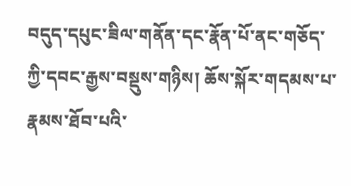བདུད་དཔུང་ཟིལ་གནོན་དང་རྣོན་པོ་ནང་གཅོད་ཀྱི་དབང་རྒྱས་བསྡུས་གཉིས། ཆོས་སྐོར་གདམས་པ་རྣམས་ཐོབ་པའི་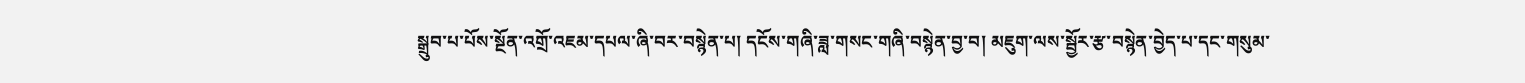སྒྲུབ་པ་པོས་སྔོན་འགྲོ་འཇམ་དཔལ་ཞི་བར་བསྙེན་པ། དངོས་གཞི་ཟླ་གསང་གཞི་བསྙེན་བྱ་བ། མཇུག་ལས་སྦྱོར་རྩ་བསྙེན་བྱེད་པ་དང་གསུམ་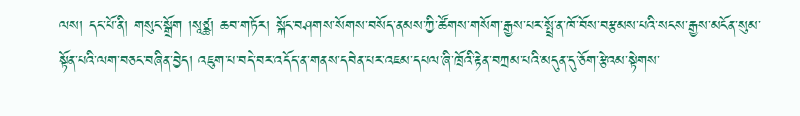ལས། དང་པོ་ནི། གསུང་སྒྲོག །སཱཙྪ། ཆབ་གཏོར། སྐོང་བཤགས་སོགས་བསོད་ནམས་ཀྱི་ཚོགས་གསོག་རྒྱས་པར་སྤྲོ་ན་ཁོ་བོས་བརྩམས་པའི་སངས་རྒྱས་མངོན་སུམ་སྟོན་པའི་ལག་བཅང་བཞིན་བྱེད། འཇུག་པ་བདེ་བར་འདོད་ན་གནས་དབེན་པར་འཇམ་དཔལ་ཞི་ཁྲོའི་རྟེན་བཀྲམ་པའི་མདུན་དུ་ཅོག་རྩེའམ་སྟེགས་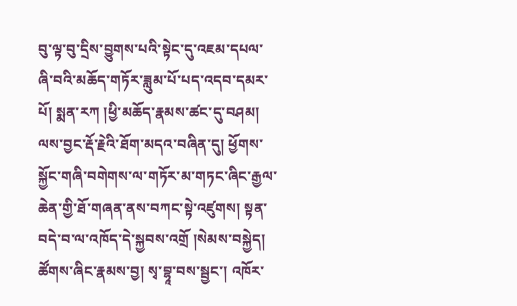བུ་ལྟ་བུ་དྲིས་བྱུགས་པའི་སྟེང་དུ་འཇམ་དཔལ་ཞི་བའི་མཆོད་གཏོར་ཟླུམ་པོ་པད་འདབ་དམར་པོ། སྨན་རཀ །ཕྱི་མཆོད་རྣམས་ཚང་དུ་བཤམ། ལས་བྱང་རྡོ་རྗེའི་ཐོག་མདའ་བཞིན་དུ། ཕྱོགས་སྐྱོང་གཞི་བགེགས་ལ་གཏོར་མ་གཏང་ཞིང་རྒྱལ་ཆེན་གྱི་ཐོ་གཞན་ནས་བཀང་སྟེ་འཛུགས། སྟན་བདེ་བ་ལ་འཁོད་དེ་སྐྱབས་འགྲོ །སེམས་བསྐྱེད། ཚོགས་ཞིང་རྣམས་བྱ། སྭ་བྷཱ་བས་སྦྱང་། འཁོར་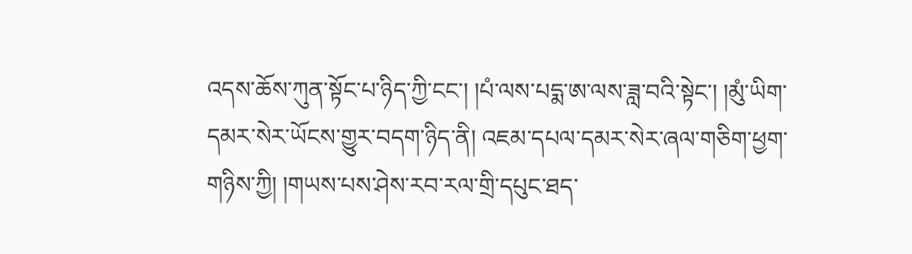འདས་ཆོས་ཀུན་སྟོང་པ་ཉིད་ཀྱི་ངང་། །པཾ་ལས་པདྨ་ཨ་ལས་ཟླ་བའི་སྟེང་། །མུཾ་ཡིག་དམར་སེར་ཡོངས་གྱུར་བདག་ཉིད་ནི། འཇམ་དཔལ་དམར་སེར་ཞལ་གཅིག་ཕྱག་གཉིས་ཀྱི། །གཡས་པས་ཤེས་རབ་རལ་གྲི་དཔུང་ཐད་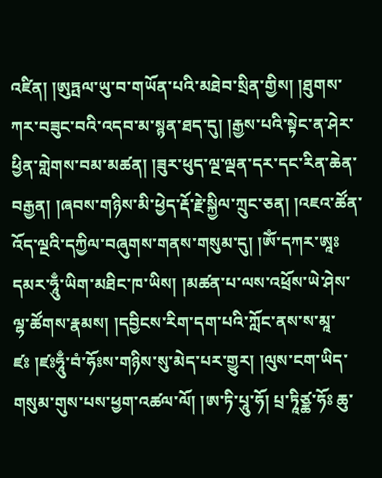འཛིན། །ཨུཏྤལ་ཡུ་བ་གཡོན་པའི་མཐེབ་སྲིན་གྱིས། །ཐུགས་ཀར་བཟུང་བའི་འདབ་མ་སྙན་ཐད་དུ། །རྒྱས་པའི་སྟེང་ན་ཤེར་ཕྱིན་གླེགས་བམ་མཚན། །ཟུར་ཕུད་ལྔ་ལྡན་དར་དང་རིན་ཆེན་བརྒྱན། །ཞབས་གཉིས་མི་ཕྱེད་རྡོ་རྗེ་སྐྱིལ་ཀྲུང་ཅན། །འཇའ་ཚོན་འོད་ལྔའི་དཀྱིལ་བཞུགས་གནས་གསུམ་དུ། །ཨོཾ་དཀར་ཨཱཿདམར་ཧཱུྃ་ཡིག་མཐིང་ཁ་ཡིས། །མཚན་པ་ལས་འཕྲོས་ཡེ་ཤེས་ལྷ་ཚོགས་རྣམས། །དབྱིངས་རིག་དག་པའི་ཀློང་ནས་ས་མཱ་ཛཿ །ཛཿཧཱུྃ་བཾ་ཧོཿས་གཉིས་སུ་མེད་པར་གྱུར། །ལུས་ངག་ཡིད་གསུམ་གུས་པས་ཕྱག་འཚལ་ལོ། །ཨ་ཏི་པཱུ་ཧོ། པྲ་ཏཱིཙྪ་ཧོཿ ཆུ་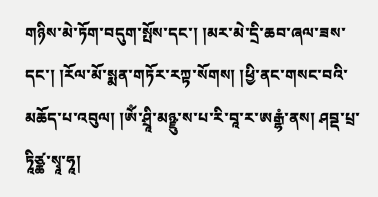གཉིས་མེ་ཏོག་བདུག་སྤོས་དང་། །མར་མེ་དྲི་ཆབ་ཞལ་ཟས་དང་། །རོལ་མོ་སྨན་གཏོར་རཀྟ་སོགས། །ཕྱི་ནང་གསང་བའི་མཆོད་པ་འབུལ། །ཨོཾ་ཤྲཱི་མཉྫུ་ས་པ་རི་བཱ་ར་ཨརྒྷཾ་ནས། ཤབྡ་པྲ་ཏཱིཙྪ་སྭཱ་ཧཱ།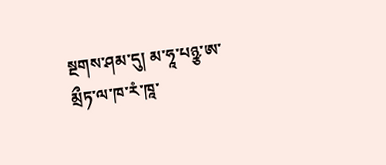སྔགས་ཤམ་དུ། མ་ཧཱ་པཉྩ་ཨ་མྲྀཏ་ལ་ཁ་རཾ་ཁཱ་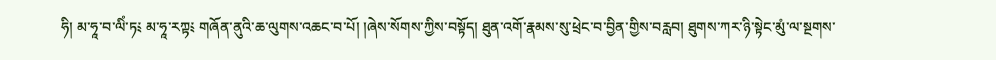ཧི། མ་ཧཱ་བ་ལིཾ་ཏ༴ མ་ཧཱ་རཀྟ༴ གཞོན་ནུའི་ཆ་ལུགས་འཆང་བ་པོ། །ཞེས་སོགས་ཀྱིས་བསྟོད། ཐུན་འགོ་རྣམས་སུ་ཕྲེང་བ་བྱིན་གྱིས་བརླབ། ཐུགས་ཀར་ཉི་སྟེང་མུཾ་ལ་སྔགས་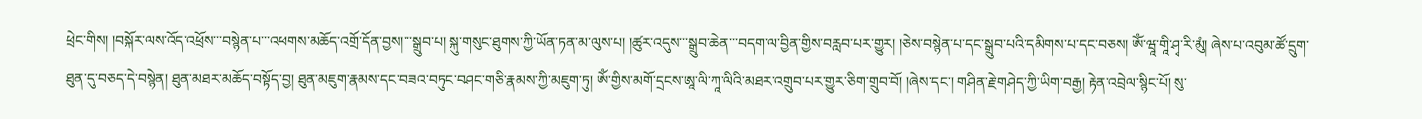ཕྲེང་གིས། །བསྐོར་ལས་འོད་འཕྲོས་་་བསྙེན་པ་་་འཕགས་མཆོད་འགྲོ་དོན་བྱས།་་་སྒྲུབ་པ། སྐུ་གསུང་ཐུགས་ཀྱི་ཡོན་ཏན་མ་ལུས་པ། །ཚུར་འདུས་་་སྒྲུབ་ཆེན་་་བདག་ལ་བྱིན་གྱིས་བརླབ་པར་གྱུར། །ཅེས་བསྙེན་པ་དང་སྒྲུབ་པའི་དམིགས་པ་དང་བཅས། ཨོཾ་ཝཱ་གཱི་ཤྭ་རི་མུཾ། ཞེས་པ་འབུམ་ཚོ་དྲུག་ཐུན་དུ་བཅད་དེ་བསྙེན། ཐུན་མཐར་མཆོད་བསྟོད་བྱ། ཐུན་མཇུག་རྣམས་དང་བཟའ་བཏུང་བཤང་གཅི་རྣམས་ཀྱི་མཇུག་ཏུ། ཨོཾ་གྱིས་མགོ་དྲངས་ཨཱ་ལི་ཀཱ་ལིའི་མཐར་འགྲུབ་པར་གྱུར་ཅིག་གྲུབ་བོ། །ཞེས་དང་། གཤིན་རྗེ་གཤེད་ཀྱི་ཡིག་བརྒྱ། རྟེན་འབྲེལ་སྙིང་པོ། སུ་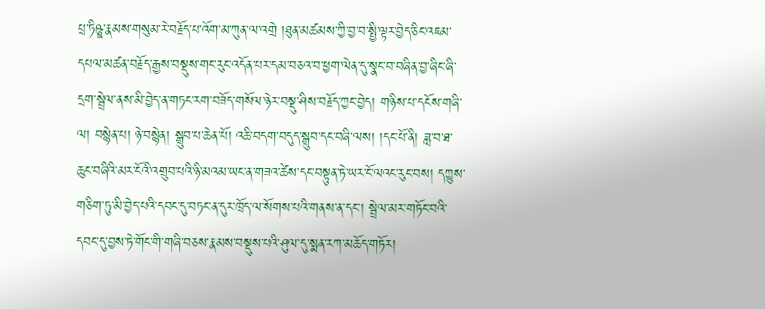པྲ་ཏིཥྛ་རྣམས་གསུམ་རེ་བརྗོད་པ་འོག་མ་ཀུན་ལ་འགྲེ །ཐུན་མཚམས་ཀྱི་བྱ་བ་སྤྱི་ལྟར་བྱེད་ཅིང་འཇམ་དཔལ་མཚན་བརྗོད་རྒྱས་བསྡུས་གང་རུང་འདོན་པར་དམ་བཅའ་བ་ཕྱག་ལེན་དུ་སྣང་བ་བཞིན་བྱ་ཞིང་ཞི་དྲག་སྦྲེལ་ནས་མི་བྱེད་ན་གཏང་རག་བཟོད་གསོལ་ཉེར་བསྡུ་ཤིས་བརྗོད་ཀྱང་བྱེད། གཉིས་པ་དངོས་གཞི་ལ། བསྙེན་པ། ཉེ་བསྙེན། སྒྲུབ་པ་ཆེན་པོ། འཆི་བདག་བདུད་སྒྲུབ་དང་བཞི་ལས། །དང་པོ་ནི། ཟླ་བ་ཐ་ཆུང་བཞིའི་མར་ངོའི་འགྲུབ་པའི་ཉི་མའམ་ཡང་ན་གཟའ་ཚེས་དང་བསྟུན་ཏེ་ཡར་ངོ་ལའང་རུང་བས། དཀྱུས་གཅིག་ཏུ་མི་བྱེད་པའི་དབང་དུ་བཏང་ན་དུར་ཁྲོད་ལ་སོགས་པའི་གནས་ན་དང་། སྦྲེལ་མར་གཏོང་བའི་དབང་དུ་བྱས་ཏེ་གོང་གི་གཞི་བཅས་རྣམས་བསྡུས་པའི་ཤུལ་དུ་སྨན་རཀ་མཆོད་གཏོར།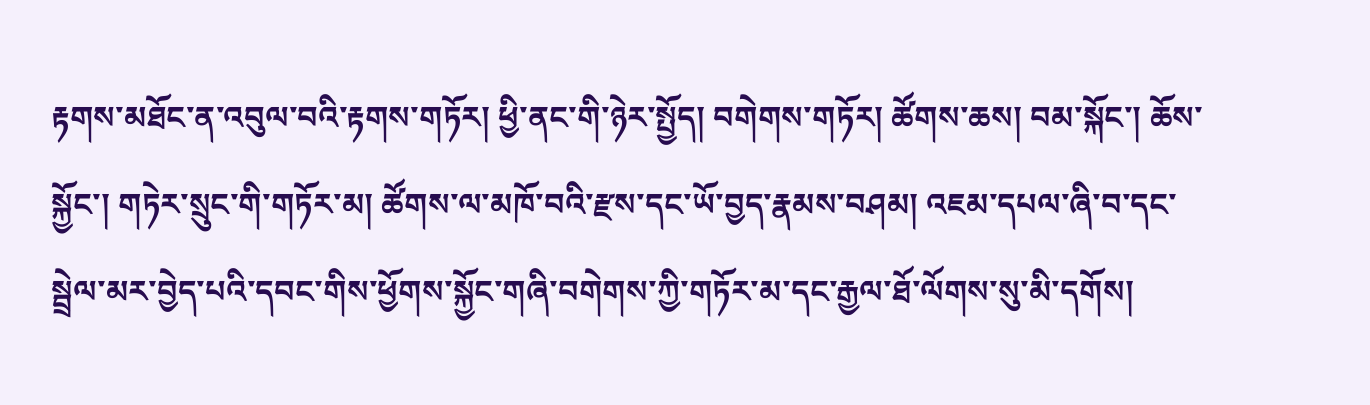རྟགས་མཐོང་ན་འབུལ་བའི་རྟགས་གཏོར། ཕྱི་ནང་གི་ཉེར་སྤྱོད། བགེགས་གཏོར། ཚོགས་ཆས། བམ་སྐོང་། ཆོས་སྐྱོང་། གཏེར་སྲུང་གི་གཏོར་མ། ཚོགས་ལ་མཁོ་བའི་རྫས་དང་ཡོ་བྱད་རྣམས་བཤམ། འཇམ་དཔལ་ཞི་བ་དང་སྦྲེལ་མར་བྱེད་པའི་དབང་གིས་ཕྱོགས་སྐྱོང་གཞི་བགེགས་ཀྱི་གཏོར་མ་དང་རྒྱལ་ཐོ་ལོགས་སུ་མི་དགོས།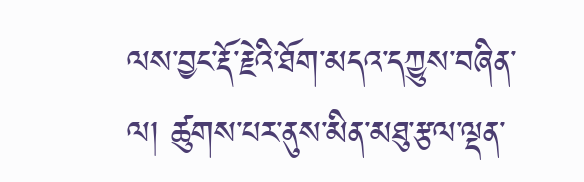ལས་བྱང་རྡོ་རྗེའི་ཐོག་མདའ་དཀྱུས་བཞིན་ལ། ཚུགས་པར་ནུས་མིན་མཐུ་རྩལ་ལྡན་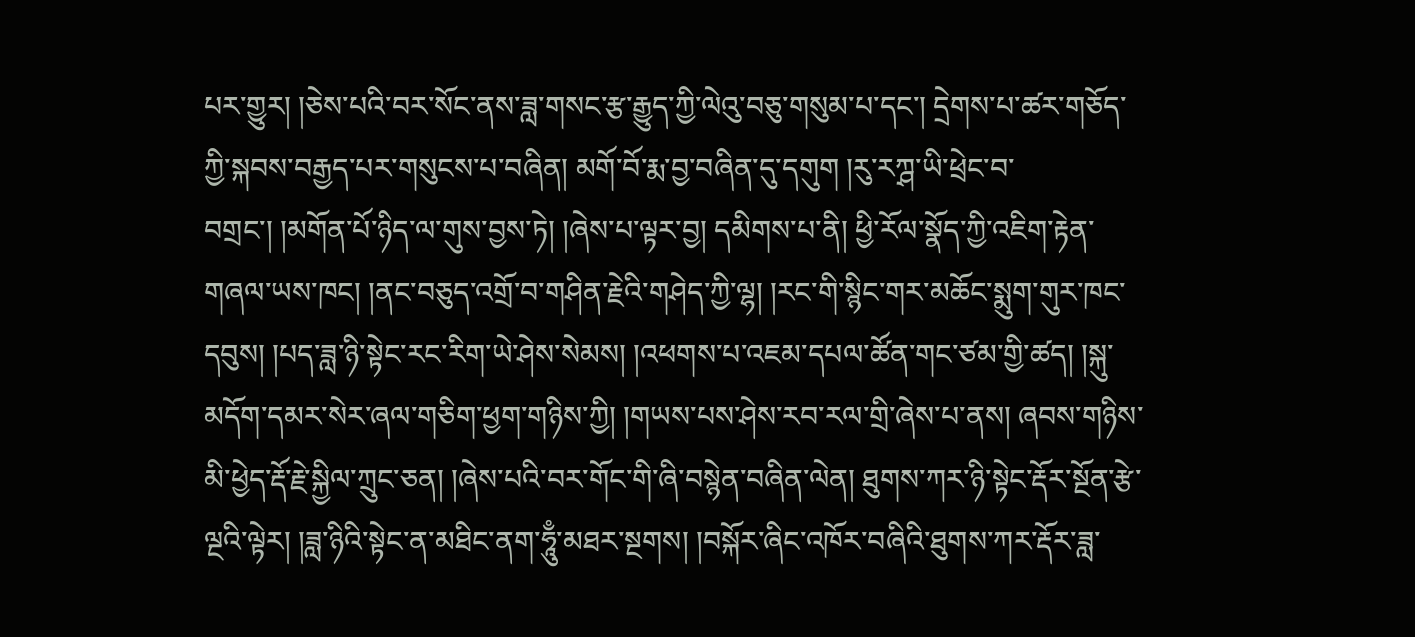པར་གྱུར། །ཅེས་པའི་བར་སོང་ནས་ཟླ་གསང་རྩ་རྒྱུད་ཀྱི་ལེའུ་བཅུ་གསུམ་པ་དང་། དྲེགས་པ་ཚར་གཅོད་ཀྱི་སྐབས་བརྒྱད་པར་གསུངས་པ་བཞིན། མགོ་བོ་རྨ་བྱ་བཞིན་དུ་དགུག །རུ་རཀྴ་ཡི་ཕྲེང་བ་བགྲང་། །མགོན་པོ་ཉིད་ལ་གུས་བྱས་ཏེ། །ཞེས་པ་ལྟར་བྱ། དམིགས་པ་ནི། ཕྱི་རོལ་སྣོད་ཀྱི་འཇིག་རྟེན་གཞལ་ཡས་ཁང། །ནང་བཅུད་འགྲོ་བ་གཤིན་རྗེའི་གཤེད་ཀྱི་ལྷ། །རང་གི་སྙིང་གར་མཆོང་སྨུག་གུར་ཁང་དབུས། །པད་ཟླ་ཉི་སྟེང་རང་རིག་ཡེ་ཤེས་སེམས། །འཕགས་པ་འཇམ་དཔལ་ཚོན་གང་ཙམ་གྱི་ཚད། །སྐུ་མདོག་དམར་སེར་ཞལ་གཅིག་ཕྱག་གཉིས་ཀྱི། །གཡས་པས་ཤེས་རབ་རལ་གྲི་ཞེས་པ་ནས། ཞབས་གཉིས་མི་ཕྱེད་རྡོ་རྗེ་སྐྱིལ་ཀྲུང་ཅན། །ཞེས་པའི་བར་གོང་གི་ཞི་བསྙེན་བཞིན་ལེན། ཐུགས་ཀར་ཉི་སྟེང་རྡོར་སྔོན་རྩེ་ལྔའི་ལྟེར། །ཟླ་ཉིའི་སྟེང་ན་མཐིང་ནག་ཧཱུྃ་མཐར་སྔགས། །བསྐོར་ཞིང་འཁོར་བཞིའི་ཐུགས་ཀར་རྡོར་ཟླ་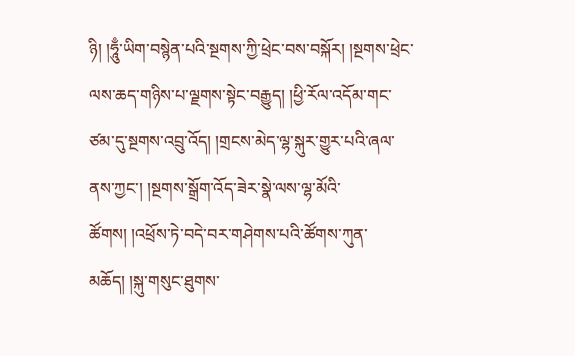ཉི། །ཧཱུྃ་ཡིག་བསྙེན་པའི་སྔགས་ཀྱི་ཕྲེང་བས་བསྐོར། །སྔགས་ཕྲེང་ལས་ཆད་གཉིས་པ་ལྗགས་སྟེང་བརྒྱུད། །ཕྱི་རོལ་འདོམ་གང་ཙམ་དུ་སྔགས་འབྲུ་འོད། །གྲངས་མེད་ལྷ་སྐུར་གྱུར་པའི་ཞལ་ནས་ཀྱང་། །སྔགས་སྒྲོག་འོད་ཟེར་སྣེ་ལས་ལྷ་མོའི་ཚོགས། །འཕྲོས་ཏེ་བདེ་བར་གཤེགས་པའི་ཚོགས་ཀུན་མཆོད། །སྐུ་གསུང་ཐུགས་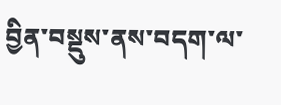བྱིན་བསྡུས་ནས་བདག་ལ་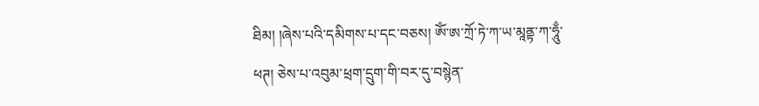ཐིམ། །ཞེས་པའི་དམིགས་པ་དང་བཅས། ཨོཾ་ཨ་ཀྲོ་ཏེ་ཀ་ཡ་མཱནྟ་ཀ་ཧཱུྃ་ཕཊ། ཅེས་པ་འབུམ་ཕྲག་དྲུག་གི་བར་དུ་བསྙེན་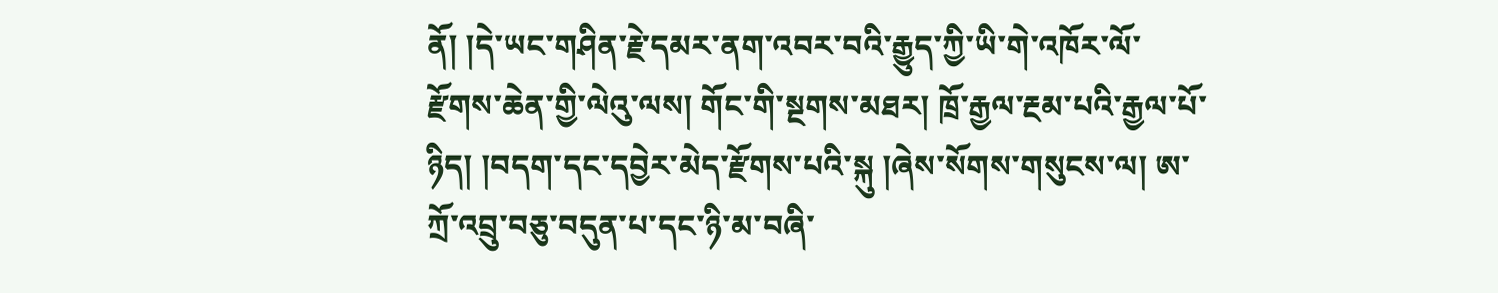ནོ། །དེ་ཡང་གཤིན་རྗེ་དམར་ནག་འབར་བའི་རྒྱུད་ཀྱི་ཡི་གེ་འཁོར་ལོ་རྫོགས་ཆེན་གྱི་ལེའུ་ལས། གོང་གི་སྔགས་མཐར། ཁྲོ་རྒྱལ་རྔམ་པའི་རྒྱལ་པོ་ཉིད། །བདག་དང་དབྱེར་མེད་རྫོགས་པའི་སྐུ །ཞེས་སོགས་གསུངས་ལ། ཨ་ཀྲོ་འབྲུ་བཅུ་བདུན་པ་དང་ཉི་མ་བཞི་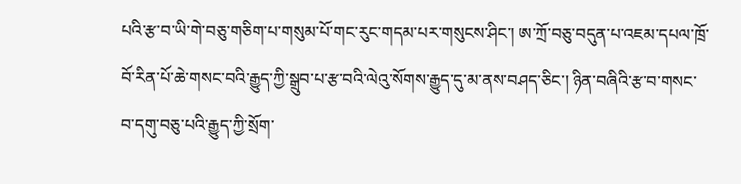པའི་རྩ་བ་ཡི་གེ་བཅུ་གཅིག་པ་གསུམ་པོ་གང་རུང་གདམ་པར་གསུངས་ཤིང་། ཨ་ཀྲོ་བཅུ་བདུན་པ་འཇམ་དཔལ་ཁྲོ་བོ་རིན་པོ་ཆེ་གསང་བའི་རྒྱུད་ཀྱི་སྒྲུབ་པ་རྩ་བའི་ལེའུ་སོགས་རྒྱུད་དུ་མ་ནས་བཤད་ཅིང་། ཉིན་བཞིའི་རྩ་བ་གསང་བ་དགུ་བཅུ་པའི་རྒྱུད་ཀྱི་སྲོག་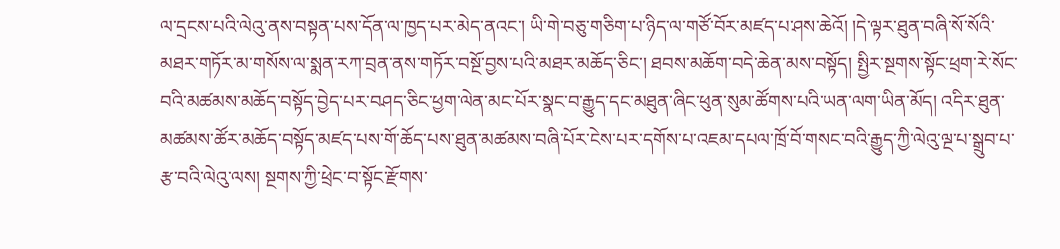ལ་དྲངས་པའི་ལེའུ་ནས་བསྟན་པས་དོན་ལ་ཁྱད་པར་མེད་ནའང་། ཡི་གེ་བཅུ་གཅིག་པ་ཉིད་ལ་གཙོ་བོར་མཛད་པ་ཤས་ཆེའོ། །དེ་ལྟར་ཐུན་བཞི་སོ་སོའི་མཐར་གཏོར་མ་གསོས་ལ་སྨན་རཀ་བྲན་ནས་གཏོར་བསྔོ་བྱས་པའི་མཐར་མཆོད་ཅིང་། ཐབས་མཆོག་བདེ་ཆེན་མས་བསྟོད། སྤྱིར་སྔགས་སྟོང་ཕྲག་རེ་སོང་བའི་མཚམས་མཆོད་བསྟོད་བྱེད་པར་བཤད་ཅིང་ཕྱག་ལེན་མང་པོར་སྣང་བ་རྒྱུད་དང་མཐུན་ཞིང་ཕུན་སུམ་ཚོགས་པའི་ཡན་ལག་ཡིན་མོད། འདིར་ཐུན་མཚམས་ཚོར་མཆོད་བསྟོད་མཛད་པས་གོ་ཆོད་པས་ཐུན་མཚམས་བཞི་པོར་ངེས་པར་དགོས་པ་འཇམ་དཔལ་ཁྲོ་བོ་གསང་བའི་རྒྱུད་ཀྱི་ལེའུ་ལྔ་པ་སྒྲུབ་པ་རྩ་བའི་ལེའུ་ལས། སྔགས་ཀྱི་ཕྲེང་བ་སྟོང་རྫོགས་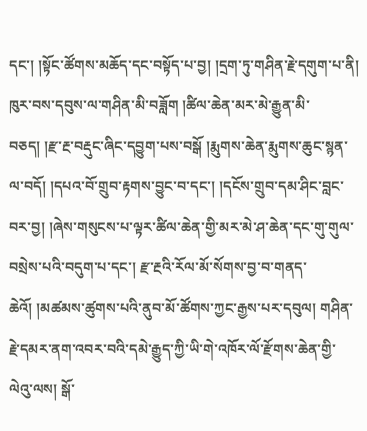དང་། །སྟོང་ཚོགས་མཆོད་དང་བསྟོད་པ་བྱ། །དྲག་ཏུ་གཤིན་རྗེ་དགུག་པ་ནི། ཁུར་བས་དབུས་ལ་གཤིན་མི་བཟློག །ཚིལ་ཆེན་མར་མེ་རྒྱུན་མི་བཅད། །རྫ་རྔ་བརྡུང་ཞིང་དབྱུག་པས་བསྒོ །རྨུགས་ཆེན་རྨུགས་ཆུང་སྙན་ལ་བདོ། །དཔའ་བོ་གྲུབ་རྟགས་བྱུང་བ་དང་། །དངོས་གྲུབ་དམ་ཤིང་བླང་བར་བྱ། །ཞེས་གསུངས་པ་ལྟར་ཚིལ་ཆེན་གྱི་མར་མེ་ཤ་ཆེན་དང་གུ་གུལ་བསྲེས་པའི་བདུག་པ་དང་། རྫ་རྔའི་རོལ་མོ་སོགས་བྱ་བ་གནད་ཆེའོ། །མཚམས་ཚུགས་པའི་ནུབ་མོ་ཚོགས་ཀྱང་རྒྱས་པར་དབུལ། གཤིན་རྗེ་དམར་ནག་འབར་བའི་དམེ་རྒྱུད་ཀྱི་ཡི་གེ་འཁོར་ལོ་རྫོགས་ཆེན་གྱི་ལེའུ་ལས། སྒོ་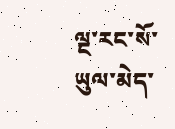ལྔ་རང་སོ་ཡུལ་མེད་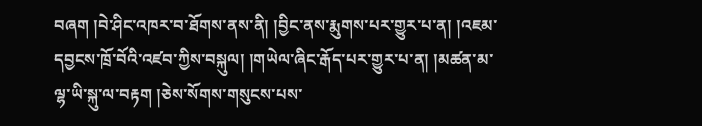བཞག །བེ་ཤིང་འཁར་བ་ཐོགས་ནས་ནི། །བྱིང་ནས་རྨུགས་པར་གྱུར་པ་ན། །འཇམ་དབྱངས་ཁྲོ་བོའི་འཛབ་ཀྱིས་བསྐུལ། །གཡེལ་ཞིང་རྒོད་པར་གྱུར་པ་ན། །མཚན་མ་ལྷ་ཡི་སྐུ་ལ་བརྟག །ཅེས་སོགས་གསུངས་པས་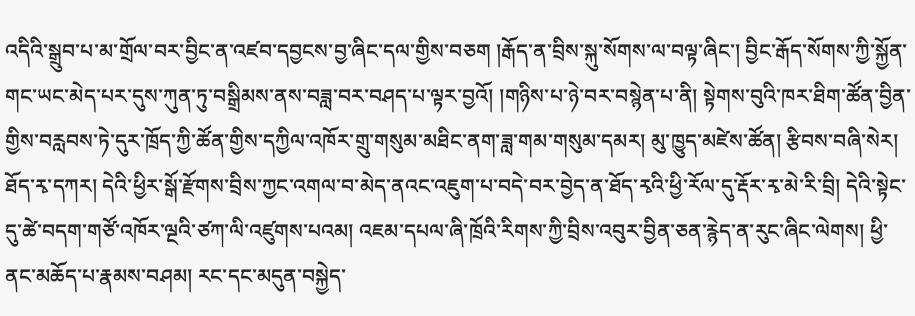འདིའི་སྒྲུབ་པ་མ་གྲོལ་བར་བྱིང་ན་འཛབ་དབྱངས་བྱ་ཞིང་དལ་གྱིས་བཅག །རྒོད་ན་བྲིས་སྐུ་སོགས་ལ་བལྟ་ཞིང་། བྱིང་རྒོད་སོགས་ཀྱི་སྐྱོན་གང་ཡང་མེད་པར་དུས་ཀུན་ཏུ་བསྒྲིམས་ནས་བཟླ་བར་བཤད་པ་ལྟར་བྱའོ། །གཉིས་པ་ཉེ་བར་བསྙེན་པ་ནི། སྟེགས་བུའི་ཁར་ཐིག་ཚོན་བྱིན་གྱིས་བརླབས་ཏེ་དུར་ཁྲོད་ཀྱི་ཚོན་གྱིས་དཀྱིལ་འཁོར་གྲུ་གསུམ་མཐིང་ནག་ཟླ་གམ་གསུམ་དམར། མུ་ཁྱུད་མཛེས་ཚོན། རྩིབས་བཞི་སེར། ཐོད་རྭ་དཀར། དེའི་ཕྱིར་སྒོ་རྫོགས་བྲིས་ཀྱང་འགལ་བ་མེད་ནའང་འཇུག་པ་བདེ་བར་བྱེད་ན་ཐོད་རྭའི་ཕྱི་རོལ་དུ་རྡོར་རྭ་མེ་རི་བྲི། དེའི་སྟེང་དུ་ཚེ་བདག་གཙོ་འཁོར་ལྔའི་ཙཀ་ལི་འཛུགས་པའམ། འཇམ་དཔལ་ཞི་ཁྲོའི་རིགས་ཀྱི་བྲིས་འབུར་བྱིན་ཅན་རྙེད་ན་རུང་ཞིང་ལེགས། ཕྱི་ནང་མཆོད་པ་རྣམས་བཤམ། རང་དང་མདུན་བསྐྱེད་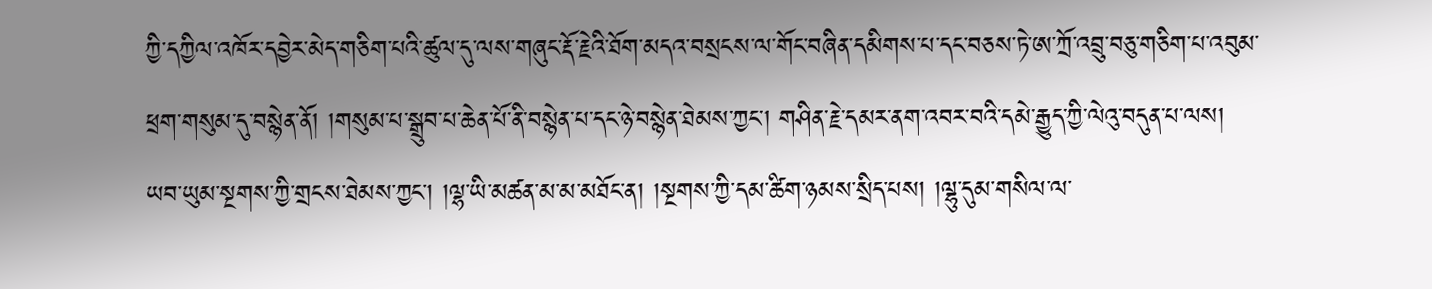ཀྱི་དཀྱིལ་འཁོར་དབྱེར་མེད་གཅིག་པའི་ཚུལ་དུ་ལས་གཞུང་རྡོ་རྗེའི་ཐོག་མདའ་བསྲངས་ལ་གོང་བཞིན་དམིགས་པ་དང་བཅས་ཏེ་ཨ་ཀྲོ་འབྲུ་བཅུ་གཅིག་པ་འབུམ་ཕྲག་གསུམ་དུ་བསྙེན་ནོ། །གསུམ་པ་སྒྲུབ་པ་ཆེན་པོ་ནི་བསྙེན་པ་དང་ཉེ་བསྙེན་ཐེམས་ཀྱང་། གཤིན་རྗེ་དམར་ནག་འབར་བའི་དམེ་རྒྱུད་ཀྱི་ལེའུ་བདུན་པ་ལས། ཡབ་ཡུམ་སྔགས་ཀྱི་གྲངས་ཐེམས་ཀྱང་། །ལྷ་ཡི་མཚན་མ་མ་མཐོང་ན། །སྔགས་ཀྱི་དམ་ཚིག་ཉམས་སྲིད་པས། །ལྷུ་དུམ་གསིལ་ལ་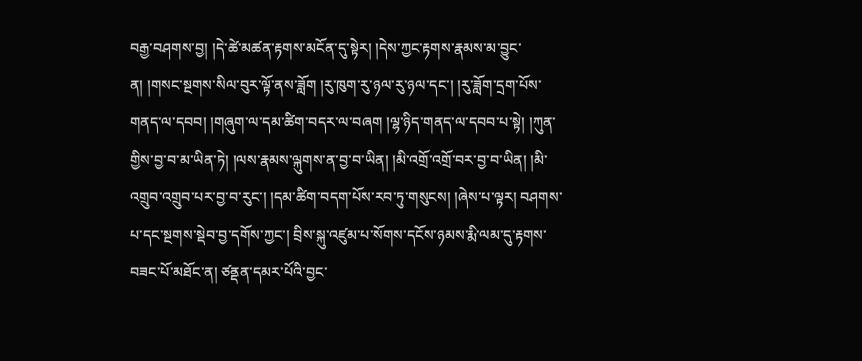བརྒྱ་བཤགས་བྱ། །དེ་ཚེ་མཚན་རྟགས་མངོན་དུ་སྟེར། །དེས་ཀྱང་རྟགས་རྣམས་མ་བྱུང་ན། །གསང་སྔགས་སིལ་བུར་ལྟོ་ནས་ཟློག །རུ་ཁུག་རུ་ཉལ་རུ་ཉལ་དང་། །རུ་ཟློག་དྲག་པོས་གནད་ལ་དབབ། །གཞུག་ལ་དམ་ཚིག་བདར་ལ་བཞག །ལྷ་ཉིད་གནད་ལ་དབབ་པ་སྟེ། །ཀུན་གྱིས་བྱ་བ་མ་ཡིན་ཏེ། །ལས་རྣམས་ལྐུགས་ན་བྱ་བ་ཡིན། །མི་འགྲོ་འགྲོ་བར་བྱ་བ་ཡིན། །མི་འགྲུབ་འགྲུབ་པར་བྱ་བ་རུང་། །དམ་ཚིག་བདག་པོས་རབ་ཏུ་གསུངས། །ཞེས་པ་ལྟར། བཤགས་པ་དང་སྔགས་སྡེབ་བྱ་དགོས་ཀྱང་། བྲིས་སྐུ་འཛུམ་པ་སོགས་དངོས་ཉམས་རྨི་ལམ་དུ་རྟགས་བཟང་པོ་མཐོང་ན། ཙནྡན་དམར་པོའི་བྱང་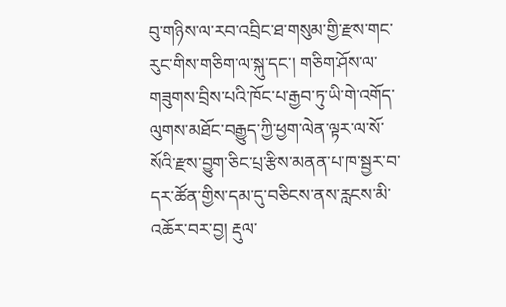བུ་གཉིས་ལ་རབ་འབྲིང་ཐ་གསུམ་གྱི་རྫས་གང་རུང་གིས་གཅིག་ལ་སྐུ་དང་། གཅིག་ཤོས་ལ་གཟུགས་བྲིས་པའི་ཁོང་པ་རྒྱབ་ཏུ་ཡི་གེ་འགོད་ལུགས་མཐོང་བརྒྱུད་ཀྱི་ཕྱག་ལེན་ལྟར་ལ་སོ་སོའི་རྫས་བྱུག་ཅིང་པྲ་རྩིས་མནན་པ་ཁ་སྦྱར་བ་དར་ཚོན་གྱིས་དམ་དུ་བཅིངས་ནས་རླངས་མི་འཆོར་བར་བྱ། རྡུལ་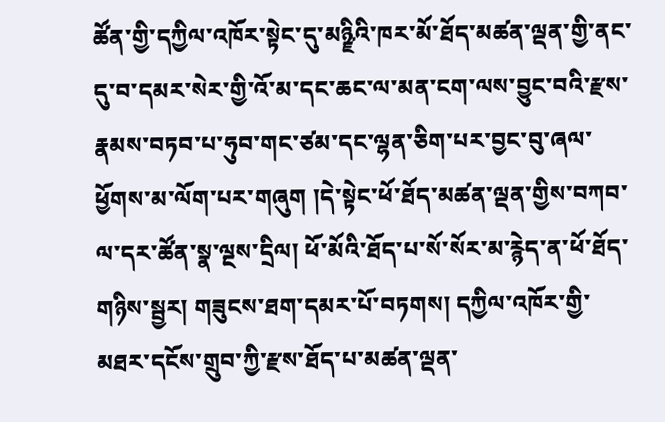ཚོན་གྱི་དཀྱིལ་འཁོར་སྟེང་དུ་མཉྫིའི་ཁར་མོ་ཐོད་མཚན་ལྡན་གྱི་ནང་དུ་བ་དམར་སེར་གྱི་འོ་མ་དང་ཆང་ལ་མན་ངག་ལས་བྱུང་བའི་རྫས་རྣམས་བཏབ་པ་ཧུབ་གང་ཙམ་དང་ལྷན་ཅིག་པར་བྱང་བུ་ཞལ་ཕྱོགས་མ་ལོག་པར་གཞུག །དེ་སྟེང་ཕོ་ཐོད་མཚན་ལྡན་གྱིས་བཀབ་ལ་དར་ཚོན་སྣ་ལྔས་དྲིལ། ཕོ་མོའི་ཐོད་པ་སོ་སོར་མ་རྙེད་ན་ཕོ་ཐོད་གཉིས་སྦྱར། གཟུངས་ཐག་དམར་པོ་བཏགས། དཀྱིལ་འཁོར་གྱི་མཐར་དངོས་གྲུབ་ཀྱི་རྫས་ཐོད་པ་མཚན་ལྡན་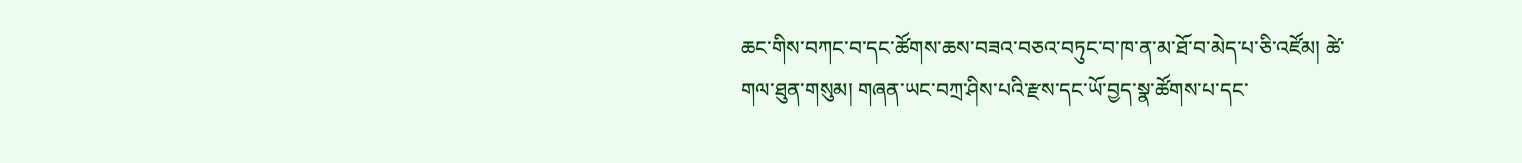ཆང་གིས་བཀང་བ་དང་ཚོགས་ཆས་བཟའ་བཅའ་བཏུང་བ་ཁ་ན་མ་ཐོ་བ་མེད་པ་ཅི་འཛོམ། ཚེ་གལ་ཐུན་གསུམ། གཞན་ཡང་བཀྲ་ཤིས་པའི་རྫས་དང་ཡོ་བྱད་སྣ་ཚོགས་པ་དང་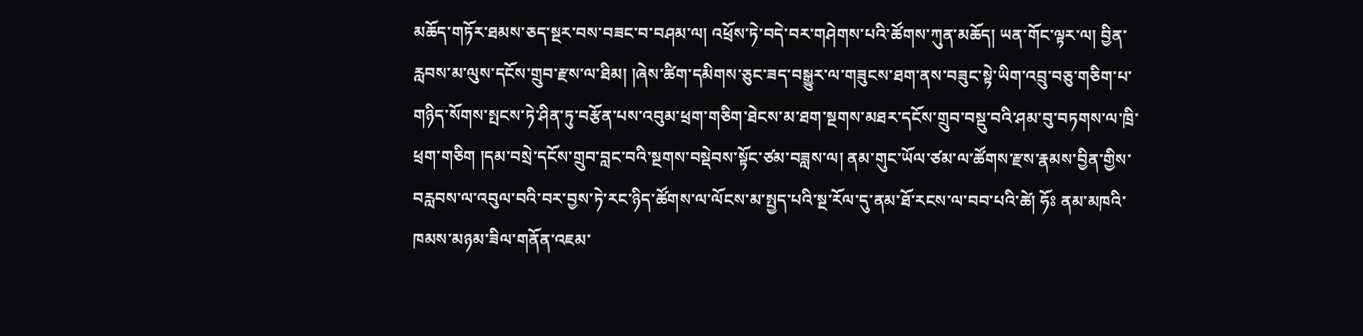མཆོད་གཏོར་ཐམས་ཅད་སྔར་བས་བཟང་བ་བཤམ་ལ། འཕྲོས་ཏེ་བདེ་བར་གཤེགས་པའི་ཚོགས་ཀུན་མཆོད། ཡན་གོང་ལྟར་ལ། བྱིན་རླབས་མ་ལུས་དངོས་གྲུབ་རྫས་ལ་ཐིམ། །ཞེས་ཚིག་དམིགས་ཅུང་ཟད་བསྒྱུར་ལ་གཟུངས་ཐག་ནས་བཟུང་སྟེ་ཡིག་འབྲུ་བཅུ་གཅིག་པ་གཉིད་སོགས་སྤངས་ཏེ་ཤིན་ཏུ་བརྩོན་པས་འབུམ་ཕྲག་གཅིག་ཐེངས་མ་ཐག་སྔགས་མཐར་དངོས་གྲུབ་བསྡུ་བའི་ཤམ་བུ་བཏགས་ལ་ཁྲི་ཕྲག་གཅིག །དམ་བསྲེ་དངོས་གྲུབ་བླང་བའི་སྔགས་བསྡེབས་སྟོང་ཙམ་བཟླས་ལ། ནམ་གུང་ཡོལ་ཙམ་ལ་ཚོགས་རྫས་རྣམས་བྱིན་གྱིས་བརླབས་ལ་འབུལ་བའི་བར་བྱས་ཏེ་རང་ཉིད་ཚོགས་ལ་ལོངས་མ་སྤྱད་པའི་སྔ་རོལ་དུ་ནམ་ཐོ་རངས་ལ་བབ་པའི་ཚེ། ཧོཿ ནམ་མཁའི་ཁམས་མཉམ་ཟིལ་གནོན་འཇམ་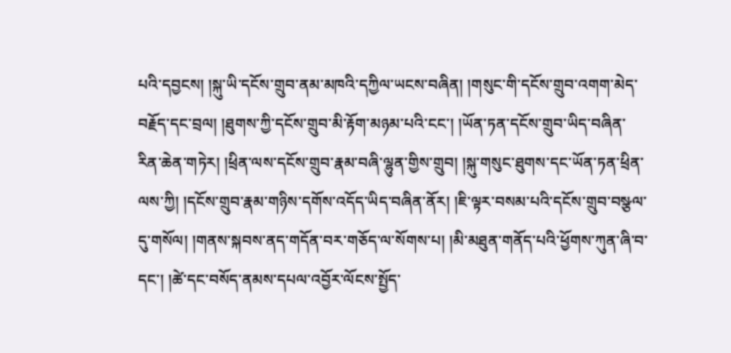པའི་དབྱངས། །སྐུ་ཡི་དངོས་གྲུབ་ནམ་མཁའི་དཀྱིལ་ཡངས་བཞིན། །གསུང་གི་དངོས་གྲུབ་འགག་མེད་བརྗོད་དང་བྲལ། །ཐུགས་ཀྱི་དངོས་གྲུབ་མི་རྟོག་མཉམ་པའི་ངང་། །ཡོན་ཏན་དངོས་གྲུབ་ཡིད་བཞིན་རིན་ཆེན་གཏེར། །ཕྲིན་ལས་དངོས་གྲུབ་རྣམ་བཞི་ལྷུན་གྱིས་གྲུབ། །སྐུ་གསུང་ཐུགས་དང་ཡོན་ཏན་ཕྲིན་ལས་ཀྱི། །དངོས་གྲུབ་རྣམ་གཉིས་དགོས་འདོད་ཡིད་བཞིན་ནོར། །ཇི་ལྟར་བསམ་པའི་དངོས་གྲུབ་བསྩལ་དུ་གསོལ། །གནས་སྐབས་ནད་གདོན་བར་གཅོད་ལ་སོགས་པ། །མི་མཐུན་གནོད་པའི་ཕྱོགས་ཀུན་ཞི་བ་དང་། །ཚེ་དང་བསོད་ནམས་དཔལ་འབྱོར་ལོངས་སྤྱོད་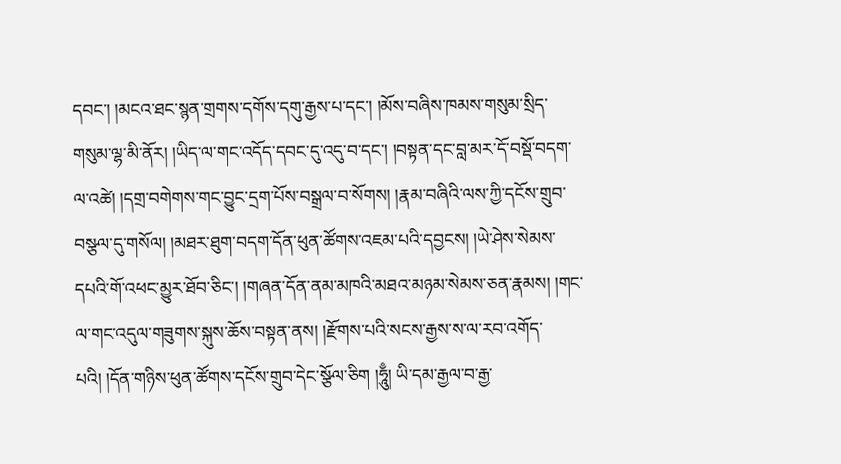དབང་། །མངའ་ཐང་སྙན་གྲགས་དགོས་དགུ་རྒྱས་པ་དང་། །མོས་བཞིས་ཁམས་གསུམ་སྲིད་གསུམ་ལྷ་མི་ནོར། །ཡིད་ལ་གང་འདོད་དབང་དུ་འདུ་བ་དང་། །བསྟན་དང་བླ་མར་དོ་བསྡོ་བདག་ལ་འཚེ། །དགྲ་བགེགས་གང་བྱུང་དྲག་པོས་བསྒྲལ་བ་སོགས། །རྣམ་བཞིའི་ལས་ཀྱི་དངོས་གྲུབ་བསྩལ་དུ་གསོལ། །མཐར་ཐུག་བདག་དོན་ཕུན་ཚོགས་འཇམ་པའི་དབྱངས། །ཡེ་ཤེས་སེམས་དཔའི་གོ་འཕང་མྱུར་ཐོབ་ཅིང་། །གཞན་དོན་ནམ་མཁའི་མཐའ་མཉམ་སེམས་ཅན་རྣམས། །གང་ལ་གང་འདུལ་གཟུགས་སྐུས་ཆོས་བསྟན་ནས། །རྫོགས་པའི་སངས་རྒྱས་ས་ལ་རབ་འགོད་པའི། །དོན་གཉིས་ཕུན་ཚོགས་དངོས་གྲུབ་དེང་སྩོལ་ཅིག །ཧཱུྃ། ཡི་དམ་རྒྱལ་བ་རྒྱ་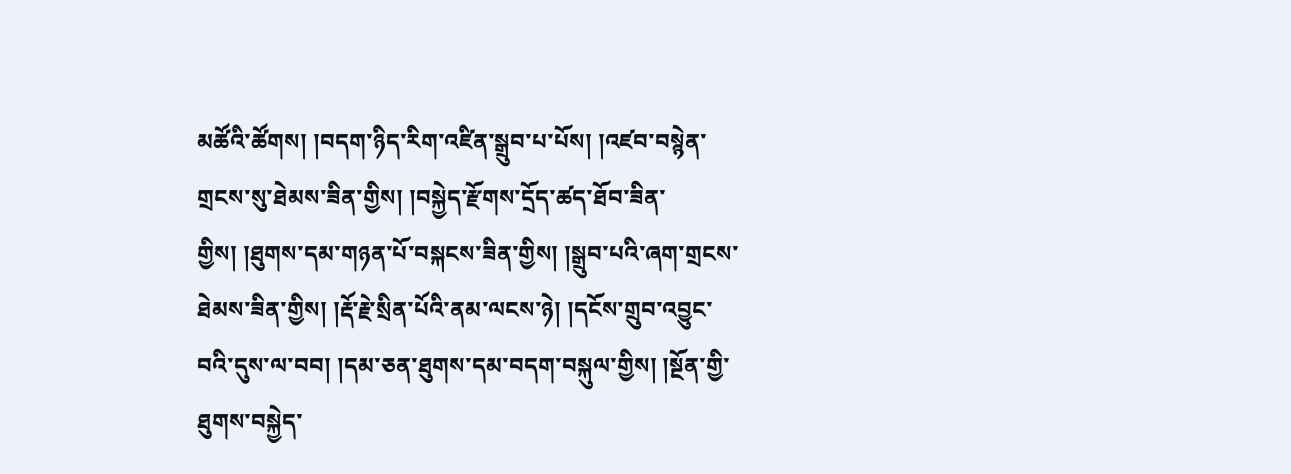མཚོའི་ཚོགས། །བདག་ཉིད་རིག་འཛིན་སྒྲུབ་པ་པོས། །འཛབ་བསྙེན་གྲངས་སུ་ཐེམས་ཟིན་གྱིས། །བསྐྱེད་རྫོགས་དྲོད་ཚད་ཐོབ་ཟིན་གྱིས། །ཐུགས་དམ་གཉན་པོ་བསྐངས་ཟིན་གྱིས། །སྒྲུབ་པའི་ཞག་གྲངས་ཐེམས་ཟིན་གྱིས། །རྡོ་རྗེ་སྲིན་པོའི་ནམ་ལངས་ཉེ། །དངོས་གྲུབ་འབྱུང་བའི་དུས་ལ་བབ། །དམ་ཅན་ཐུགས་དམ་བདག་བསྐུལ་གྱིས། །སྔོན་གྱི་ཐུགས་བསྐྱེད་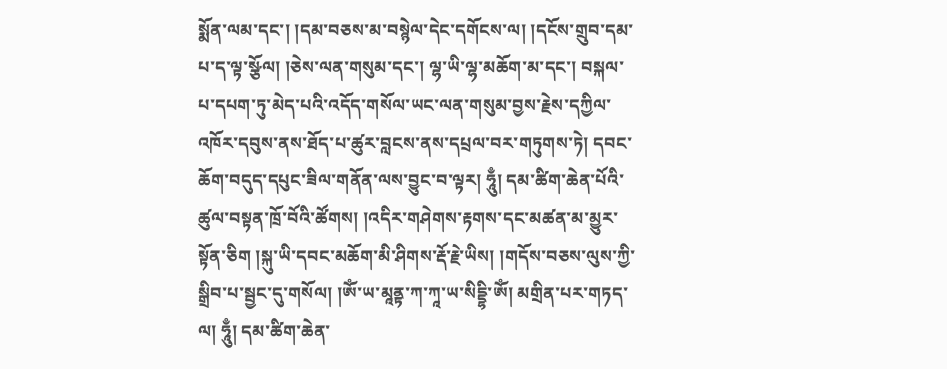སྨོན་ལམ་དང་། །དམ་བཅས་མ་བསྙེལ་དེང་དགོངས་ལ། །དངོས་གྲུབ་དམ་པ་ད་ལྟ་སྩོལ། །ཅེས་ལན་གསུམ་དང་། ལྷ་ཡི་ལྷ་མཆོག་མ་དང་། བསྐལ་པ་དཔག་ཏུ་མེད་པའི་འདོད་གསོལ་ཡང་ལན་གསུམ་བྱས་རྗེས་དཀྱིལ་འཁོར་དབུས་ནས་ཐོད་པ་ཚུར་བླངས་ནས་དཔྲལ་བར་གཏུགས་ཏེ། དབང་ཆོག་བདུད་དཔུང་ཟིལ་གནོན་ལས་བྱུང་བ་ལྟར། ཧཱུྃ། དམ་ཚིག་ཆེན་པོའི་ཚུལ་བསྟན་ཁྲོ་བོའི་ཚོགས། །འདིར་གཤེགས་རྟགས་དང་མཚན་མ་མྱུར་སྟོན་ཅིག །སྐུ་ཡི་དབང་མཆོག་མི་ཤིགས་རྡོ་རྗེ་ཡིས། །གདོས་བཅས་ལུས་ཀྱི་སྒྲིབ་པ་སྦྱང་དུ་གསོལ། །ཨོཾ་ཡ་མཱནྟ་ཀ་ཀཱ་ཡ་སིདྡྷི་ཨོཾ། མགྲིན་པར་གཏད་ལ། ཧཱུྃ། དམ་ཚིག་ཆེན་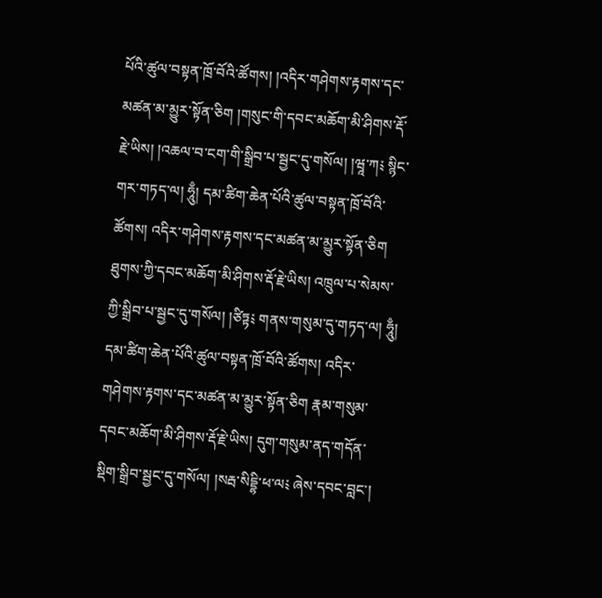པོའི་ཚུལ་བསྟན་ཁྲོ་བོའི་ཚོགས། །འདིར་གཤེགས་རྟགས་དང་མཚན་མ་མྱུར་སྟོན་ཅིག །གསུང་གི་དབང་མཆོག་མི་ཤིགས་རྡོ་རྗེ་ཡིས། །འཆལ་བ་ངག་གི་སྒྲིབ་པ་སྦྱང་དུ་གསོལ། །ཝཱ་ཀ༴ སྙིང་གར་གཏད་ལ། ཧཱུྃ། དམ་ཚིག་ཆེན་པོའི་ཚུལ་བསྟན་ཁྲོ་བོའི་ཚོགས། འདིར་གཤེགས་རྟགས་དང་མཚན་མ་མྱུར་སྟོན་ཅིག ཐུགས་ཀྱི་དབང་མཆོག་མི་ཤིགས་རྡོ་རྗེ་ཡིས། འཁྲུལ་པ་སེམས་ཀྱི་སྒྲིབ་པ་སྦྱང་དུ་གསོལ། །ཙིཏྟ༴ གནས་གསུམ་དུ་གཏད་ལ། ཧཱུྃ། དམ་ཚིག་ཆེན་པོའི་ཚུལ་བསྟན་ཁྲོ་བོའི་ཚོགས། འདིར་གཤེགས་རྟགས་དང་མཚན་མ་མྱུར་སྟོན་ཅིག རྣམ་གསུམ་དབང་མཆོག་མི་ཤིགས་རྡོ་རྗེ་ཡིས། དུག་གསུམ་ནད་གདོན་སྡིག་སྒྲིབ་སྦྱང་དུ་གསོལ། །སརྦ་སིདྡྷི་ཕ་ལ༴ ཞེས་དབང་བླང་།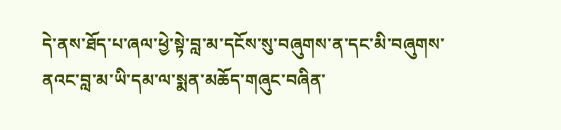དེ་ནས་ཐོད་པ་ཞལ་ཕྱེ་སྟེ་བླ་མ་དངོས་སུ་བཞུགས་ན་དང་མི་བཞུགས་ནའང་བླ་མ་ཡི་དམ་ལ་སྨན་མཆོད་གཞུང་བཞིན་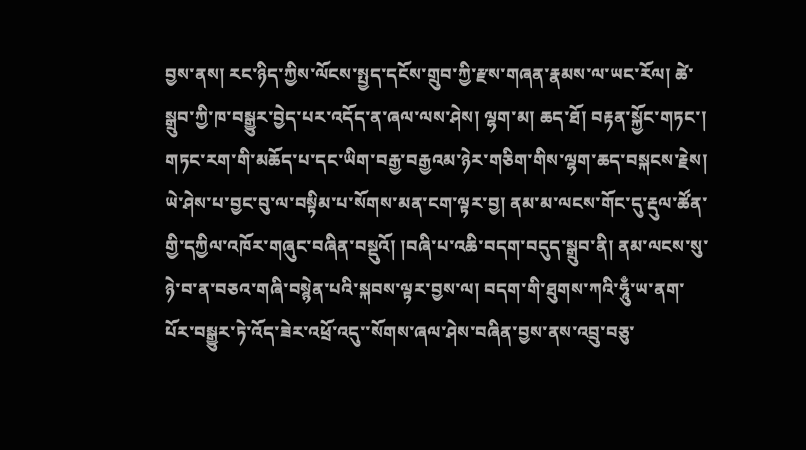བྱས་ནས། རང་ཉིད་ཀྱིས་ལོངས་སྤྱད་དངོས་གྲུབ་ཀྱི་རྫས་གཞན་རྣམས་ལ་ཡང་རོལ། ཚེ་སྒྲུབ་ཀྱི་ཁ་བསྒྱུར་བྱེད་པར་འདོད་ན་ཞལ་ལས་ཤེས། ལྷག་མ། ཆད་ཐོ། བརྟན་སྐྱོང་གཏང་། གཏང་རག་གི་མཆོད་པ་དང་ཡིག་བརྒྱ་བརྒྱའམ་ཉེར་གཅིག་གིས་ལྷག་ཆད་བསྐངས་རྗེས། ཡེ་ཤེས་པ་བྱང་བུ་ལ་བསྟིམ་པ་སོགས་མན་ངག་ལྟར་བྱ། ནམ་མ་ལངས་གོང་དུ་རྡུལ་ཚོན་གྱི་དཀྱིལ་འཁོར་གཞུང་བཞིན་བསྡུའོ། །བཞི་པ་འཆི་བདག་བདུད་སྒྲུབ་ནི། ནམ་ལངས་སུ་ཉེ་བ་ན་བཅའ་གཞི་བསྙེན་པའི་སྐབས་ལྟར་བྱས་ལ། བདག་གི་ཐུགས་ཀའི་ཧཱུྃ་ཡ་ནག་པོར་བསྒྱུར་ཏེ་འོད་ཟེར་འཕྲོ་འདུ་་སོགས་ཞལ་ཤེས་བཞིན་བྱས་ནས་འབྲུ་བཅུ་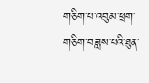གཅིག་པ་འབུམ་ཕྲག་གཅིག་བཟླས་པའི་ཐུན་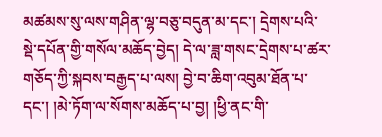མཚམས་སུ་ལས་གཤིན་ལྷ་བཅུ་བདུན་མ་དང་། དྲེགས་པའི་སྡེ་དཔོན་གྱི་གསོལ་མཆོད་བྱེད། དེ་ལ་ཟླ་གསང་དྲེགས་པ་ཚར་གཅོད་ཀྱི་སྐབས་བརྒྱད་པ་ལས། བྱེ་བ་ཆིག་འབུམ་ཐོན་པ་དང་། །མེ་ཏོག་ལ་སོགས་མཆོད་པ་བྱ། །ཕྱི་ནང་གི་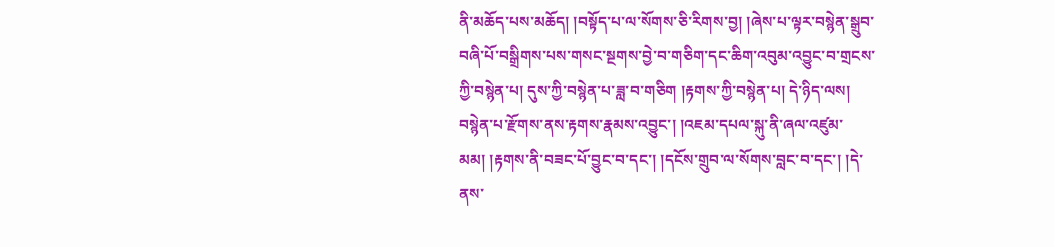ནི་མཆོད་པས་མཆོད། །བསྟོད་པ་ལ་སོགས་ཅི་རིགས་བྱ། །ཞེས་པ་ལྟར་བསྙེན་སྒྲུབ་བཞི་པོ་བསྒྲིགས་པས་གསང་སྔགས་བྱེ་བ་གཅིག་དང་ཆིག་འབུམ་འབྱུང་བ་གྲངས་ཀྱི་བསྙེན་པ། དུས་ཀྱི་བསྙེན་པ་ཟླ་བ་གཅིག །རྟགས་ཀྱི་བསྙེན་པ། དེ་ཉིད་ལས། བསྙེན་པ་རྫོགས་ནས་རྟགས་རྣམས་འབྱུང་། །འཇམ་དཔལ་སྐུ་ནི་ཞལ་འཛུམ་མམ། །རྟགས་ནི་བཟང་པོ་བྱུང་བ་དང་། །དངོས་གྲུབ་ལ་སོགས་བླང་བ་དང་། །དེ་ནས་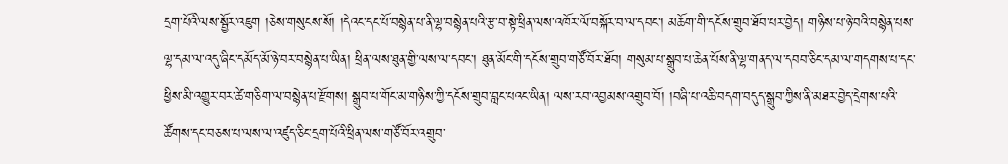དྲག་པོའི་ལས་སྦྱོར་འཇུག །ཅེས་གསུངས་སོ། །དེའང་དང་པོ་བསྙེན་པ་ནི་ལྷ་བསྙེན་པའི་རྩ་བ་སྟེ་ཕྲིན་ལས་འཁོར་ལོ་བསྐོར་བ་ལ་དབང་། མཆོག་གི་དངོས་གྲུབ་ཐོབ་པར་བྱེད། གཉིས་པ་ཉེ་བའི་བསྙེན་པས་ལྷ་དམ་ལ་འདུ་ཞིང་དམོད་མོ་ཉེ་བར་བསྙེན་པ་ཡིན། ཕྲིན་ལས་ཐུན་གྱི་ལས་ལ་དབང་། ཐུན་མོང་གི་དངོས་གྲུབ་གཙོ་བོར་ཐོབ། གསུམ་པ་སྒྲུབ་པ་ཆེན་པོས་ནི་ལྷ་གནད་ལ་དབབ་ཅིང་དམ་ལ་གདགས་པ་དང་ཕྱིས་མི་འགྱུར་བར་ཚེ་གཅིག་ལ་བསྙེན་པ་རྫོགས། སྒྲུབ་པ་གོང་མ་གཉིས་ཀྱི་དངོས་གྲུབ་བླང་པའང་ཡིན། ལས་རབ་འབྱམས་འགྲུབ་བོ། །བཞི་པ་འཆི་བདག་བདུད་སྒྲུབ་ཀྱིས་ནི་མཐར་བྱེད་དྲེགས་པའི་ཚོགས་དང་བཅས་པ་ལས་ལ་འཛུད་ཅིང་དྲག་པོའི་ཕྲིན་ལས་གཙོ་བོར་འགྲུབ་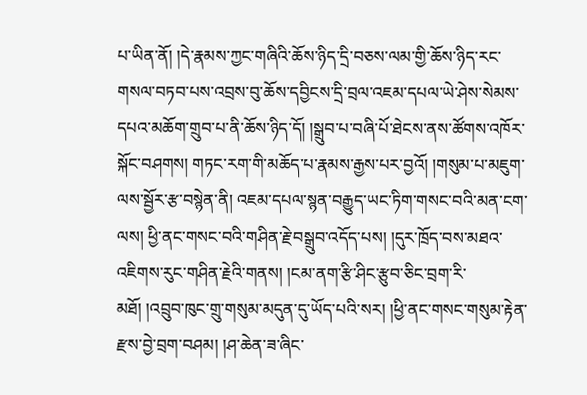པ་ཡིན་ནོ། །དེ་རྣམས་ཀྱང་གཞིའི་ཆོས་ཉིད་དྲི་བཅས་ལམ་གྱི་ཆོས་ཉིད་རང་གསལ་བཏབ་པས་འབྲས་བུ་ཆོས་དབྱིངས་དྲི་བྲལ་འཇམ་དཔལ་ཡེ་ཤེས་སེམས་དཔའ་མཆོག་གྲུབ་པ་ནི་ཆོས་ཉིད་དོ། །སྒྲུབ་པ་བཞི་པོ་ཐེངས་ནས་ཚོགས་འཁོར་སྐོང་བཤགས། གཏང་རག་གི་མཆོད་པ་རྣམས་རྒྱས་པར་བྱའོ། །གསུམ་པ་མཇུག་ལས་སྦྱོར་རྩ་བསྙེན་ནི། འཇམ་དཔལ་སྙན་བརྒྱུད་ཡང་ཏིག་གསང་བའི་མན་ངག་ལས། ཕྱི་ནང་གསང་བའི་གཤིན་རྗེ་བསྒྲུབ་འདོད་པས། །དུར་ཁྲོད་བས་མཐའ་འཇིགས་རུང་གཤིན་རྗེའི་གནས། །ངམ་ནག་རྩི་ཤིང་རྩུབ་ཅིང་བྲག་རི་མཐོ། །འབྲུབ་ཁུང་གྲུ་གསུམ་མདུན་དུ་ཡོད་པའི་སར། །ཕྱི་ནང་གསང་གསུམ་རྟེན་རྫས་བྱེ་བྲག་བཤམ། །ཤ་ཆེན་ཟ་ཞིང་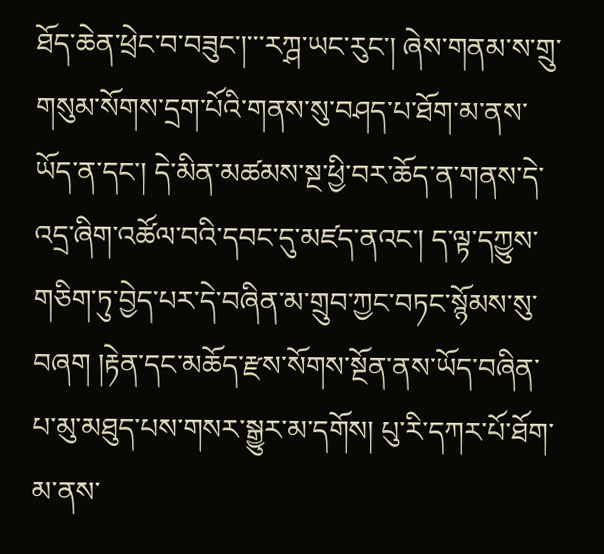ཐོད་ཆེན་ཕྲེང་བ་བཟུང་།་་་རཀྴ་ཡང་རུང་། ཞེས་གནམ་ས་གྲུ་གསུམ་སོགས་དྲག་པོའི་གནས་སུ་བཤད་པ་ཐོག་མ་ནས་ཡོད་ན་དང་། དེ་མིན་མཚམས་སྔ་ཕྱི་བར་ཆོད་ན་གནས་དེ་འདྲ་ཞིག་འཚོལ་བའི་དབང་དུ་མཛད་ནའང་། ད་ལྟ་དཀྱུས་གཅིག་ཏུ་བྱེད་པར་དེ་བཞིན་མ་གྲུབ་ཀྱང་བཏང་སྙོམས་སུ་བཞག །རྟེན་དང་མཆོད་རྫས་སོགས་སྔོན་ནས་ཡོད་བཞིན་པ་མུ་མཐུད་པས་གསར་སྒྱུར་མ་དགོས། པུ་རི་དཀར་པོ་ཐོག་མ་ནས་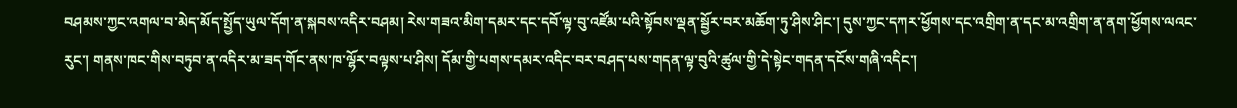བཤམས་ཀྱང་འགལ་བ་མེད་མོད་སྤྱོད་ཡུལ་དོག་ན་སྐབས་འདིར་བཤམ། རེས་གཟའ་མིག་དམར་དང་དབོ་ལྟ་བུ་འཛོམ་པའི་སྟོབས་ལྡན་སྦྱོར་བར་མཆོག་ཏུ་ཤིས་ཤིང་། དུས་ཀྱང་དཀར་ཕྱོགས་དང་འགྲིག་ན་དང་མ་འགྲིག་ན་ནག་ཕྱོགས་ལའང་རུང་། གནས་ཁང་གིས་བཏུབ་ན་འདིར་མ་ཟད་གོང་ནས་ཁ་ལྷོར་བལྟས་པ་ཤིས། དོམ་གྱི་པགས་དམར་འདིང་བར་བཤད་པས་གདན་ལྟ་བུའི་ཚུལ་གྱི་དེ་སྟེང་གདན་དངོས་གཞི་འདིང་།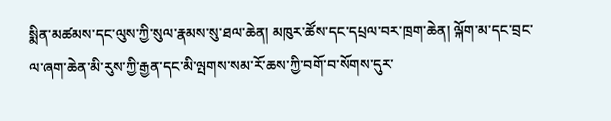སྨིན་མཚམས་དང་ལུས་ཀྱི་སུལ་རྣམས་སུ་ཐལ་ཆེན། མཁུར་ཚོས་དང་དཔྲལ་བར་ཁྲག་ཆེན། ལྐོག་མ་དང་བྲང་ལ་ཞག་ཆེན་མི་རུས་ཀྱི་རྒྱན་དང་མི་ལྤགས་སམ་རོ་ཆས་ཀྱི་བགོ་བ་སོགས་དུར་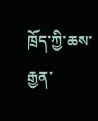ཁྲོད་ཀྱི་ཆས་རྒྱན་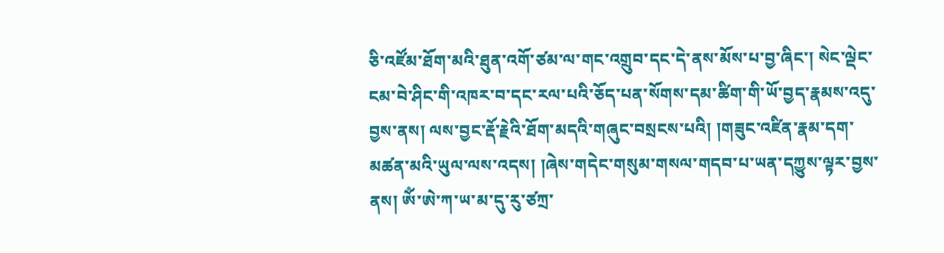ཅི་འཛོམ་ཐོག་མའི་ཐུན་འགོ་ཙམ་ལ་གང་འགྲུབ་དང་དེ་ནས་མོས་པ་བྱ་ཞིང་། སེང་ལྡེང་ངམ་བེ་ཤིང་གི་འཁར་བ་དང་རལ་པའི་ཅོད་པན་སོགས་དམ་ཚིག་གི་ཡོ་བྱད་རྣམས་འདུ་བྱས་ནས། ལས་བྱང་རྡོ་རྗེའི་ཐོག་མདའི་གཞུང་བསྲངས་པའི། །གཟུང་འཛིན་རྣམ་དག་མཚན་མའི་ཡུལ་ལས་འདས། །ཞེས་གདེང་གསུམ་གསལ་གདབ་པ་ཡན་དཀྱུས་ལྟར་བྱས་ནས། ཨོཾ་ཨེ་ཀ་ཡ་མ་དུ་རུ་ཙཀྲ་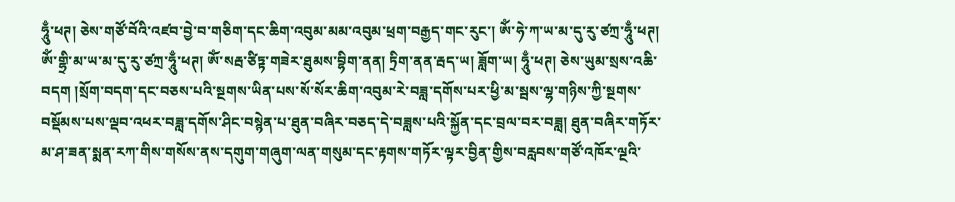ཧཱུྃ་ཕཊ། ཅེས་གཙོ་བོའི་འཛབ་བྱེ་བ་གཅིག་དང་ཆིག་འབུམ་མམ་འབུམ་ཕྲག་བརྒྱད་གང་རུང་། ཨོཾ་ཧེ་ཀ་ཡ་མ་དུ་རུ་ཙཀྲ་ཧཱུྃ་ཕཊ། ཨོཾ་གྷྲི་མ་ཡ་མ་དུ་རུ་ཙཀྲ་ཧཱུྃ་ཕཊ། ཨོཾ་སརྦ་ཙིཏྟ་གཟེར་ཐུམས་བྷིག་ནན། ཏྲིག་ནན་རྦད་ཡ། ཟློག་ཡ། ཧཱུྃ་ཕཊ། ཅེས་ཡུམ་སྲས་འཆི་བདག །སྲོག་བདག་དང་བཅས་པའི་སྔགས་ཡིན་པས་སོ་སོར་ཆིག་འབུམ་རེ་བཟླ་དགོས་པར་ཕྱི་མ་སྦས་ལྷ་གཉིས་ཀྱི་སྔགས་བསྡོམས་པས་ལྡབ་འཕར་བཟླ་དགོས་ཤིང་བསྙེན་པ་ཐུན་བཞིར་བཅད་དེ་བཟླས་པའི་སྐྱོན་དང་བྲལ་བར་བཟླ། ཐུན་བཞིར་གཏོར་མ་ཤ་ཟན་སྨན་རཀ་གིས་གསོས་ནས་དགུག་གཞུག་ལན་གསུམ་དང་རྟགས་གཏོར་ལྟར་བྱིན་གྱིས་བརླབས་གཙོ་འཁོར་ལྔའི་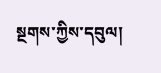སྔགས་ཀྱིས་དབུལ།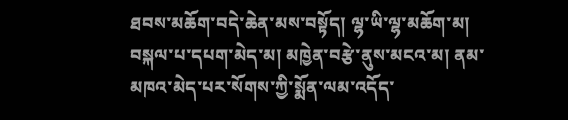ཐབས་མཆོག་བདེ་ཆེན་མས་བསྟོད། ལྷ་ཡི་ལྷ་མཆོག་མ། བསྐལ་པ་དཔག་མེད་མ། མཁྱེན་བརྩེ་ནུས་མངའ་མ། ནམ་མཁའ་མེད་པར་སོགས་ཀྱི་སྨོན་ལམ་འདོད་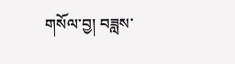གསོལ་བྱ། བཟླས་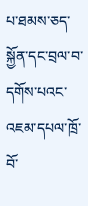པ་ཐམས་ཅད་སྐྱོན་དང་བྲལ་བ་དགོས་པའང་འཇམ་དཔལ་ཁྲོ་བོ་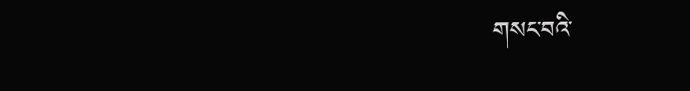གསང་བའི་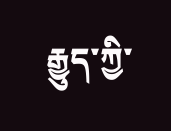རྒྱུད་ཀྱི་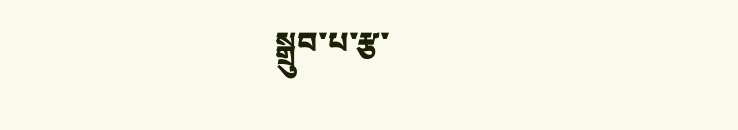སྒྲུབ་པ་རྩ་